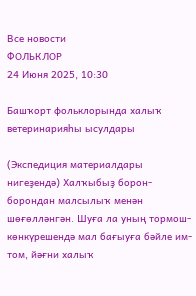Все новости
ФОЛЬКЛОР
24 Июня 2025, 10:30

Башҡорт фольклорында халыҡ ветеринарияһы ысулдары

(Экспедиция материалдары нигеҙендә) Халҡыбыҙ борон-борондан малсылыҡ менән шөғөлләнгән. Шуға ла уның тормош-көнкүрешендә мал бағыуға бәйле им-том, йәғни халыҡ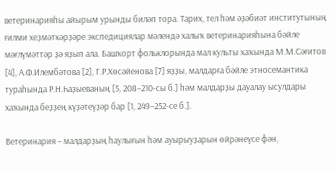ветеринарияһы айырым урынды биләп тора. Тарих, тел һәм әҙәбиәт институтының ғилми хеҙмәткәрҙәре экспедициялар мәлендә халыҡ ветеринарияһына бәйле мәғлүмәттәр ҙә яҙып ала. Башҡорт фольклорында мал культы хаҡында М.М.Сәғитов [4], А.Ф.Илембәтова [2], Г.Р.Хөсәйенова [7] яҙҙы, малдарға бәйле этносемантика тураһында Р.Н.Һаҙыеваның [5, 208–210-сы б.] һәм малдарҙы дауалау ысулдары хаҡында беҙҙең күҙәтеүҙәр бар [1, 249–252-се б.].

Ветеринария – малдарҙың һаулығын һәм ауырыуҙарын өйрәнеүсе фән,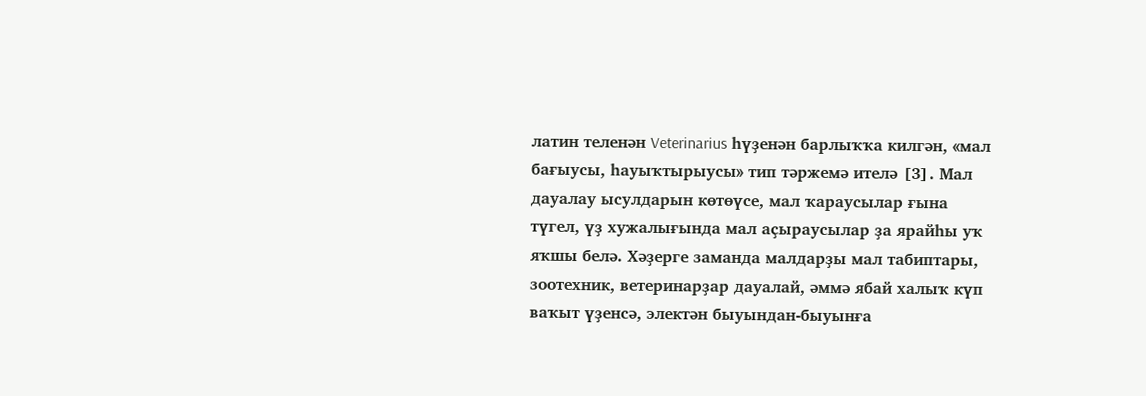латин теленән Veterinarius һүҙенән барлыҡҡа килгән, «мал бағыусы, һауыҡтырыусы» тип тәржемә ителә [3]. Мал дауалау ысулдарын көтөүсе, мал ҡараусылар ғына түгел, үҙ хужалығында мал аҫыраусылар ҙа ярайһы уҡ яҡшы белә. Хәҙерге заманда малдарҙы мал табиптары, зоотехник, ветеринарҙар дауалай, әммә ябай халыҡ күп ваҡыт үҙенсә, электән быуындан-быуынға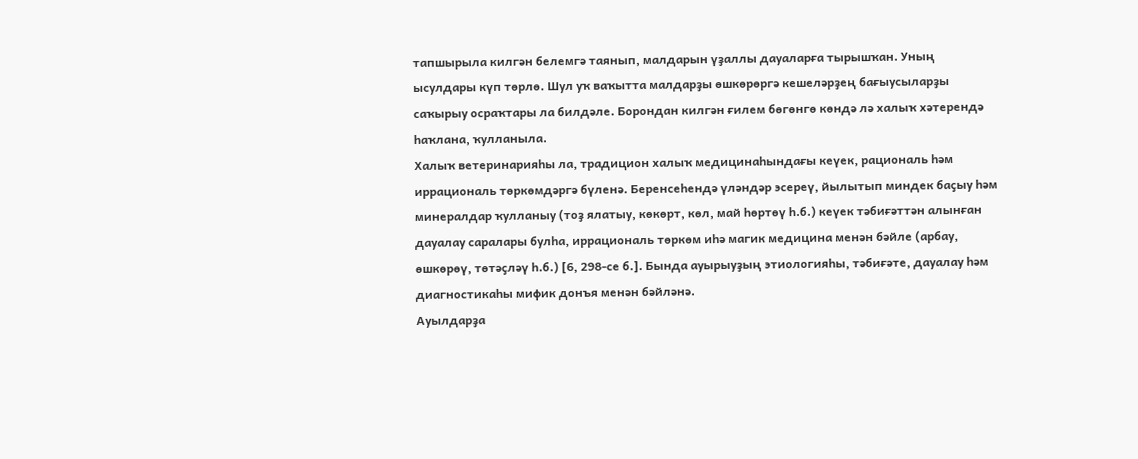тапшырыла килгән белемгә таянып, малдарын үҙаллы дауаларға тырышҡан. Уның ысулдары күп төрлө. Шул уҡ ваҡытта малдарҙы өшкөрөргә кешеләрҙең бағыусыларҙы саҡырыу осраҡтары ла билдәле. Борондан килгән ғилем бөгөнгө көндә лә халыҡ хәтерендә һаҡлана, ҡулланыла.
Халыҡ ветеринарияһы ла, традицион халыҡ медицинаһындағы кеүек, рациональ һәм иррациональ төркөмдәргә бүленә. Беренсеһендә үләндәр эсереү, йылытып миндек баҫыу һәм минералдар ҡулланыу (тоҙ ялатыу, көкөрт, көл, май һөртөү һ.б.) кеүек тәбиғәттән алынған дауалау саралары булһа, иррациональ төркөм иһә магик медицина менән бәйле (арбау, өшкөрөү, төтәҫләү һ.б.) [6, 298-се б.]. Бында ауырыуҙың этиологияһы, тәбиғәте, дауалау һәм диагностикаһы мифик донъя менән бәйләнә.
Ауылдарҙа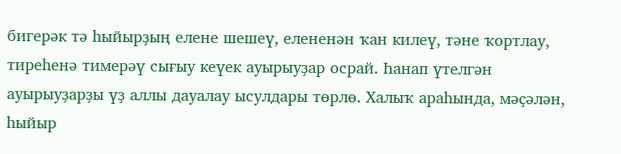бигерәк тә һыйырҙың елене шешеү, елененән ҡан килеү, тәне ҡортлау, тиреһенә тимерәү сығыу кеүек ауырыуҙар осрай. Һанап үтелгән ауырыуҙарҙы үҙ аллы дауалау ысулдары төрлө. Халыҡ араһында, мәҫәлән, һыйыр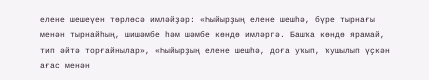елене шешеүен төрлөсә имләйҙәр: «Һыйырҙың елене шешһә, бүре тырнағы менән тырнайһың, шишәмбе һәм шәмбе көндө имләргә. Башҡа көндө ярамай, тип әйтә торғайнылар», «Һыйырҙың елене шешһә, доға уҡып, ҡушылып үҫкән ағас менән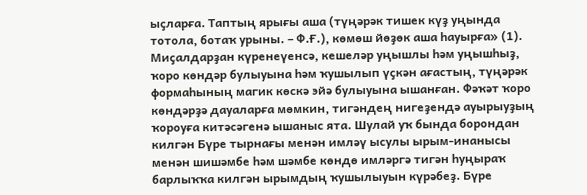ыҫларға. Таптың ярығы аша (түңәрәк тишек күҙ уңында тотола, ботаҡ урыны. – Ф.Ғ.), көмөш йөҙөк аша һауырға» (1). Миҫалдарҙан күренеүенсә, кешеләр уңышлы һәм уңышһыҙ, ҡоро көндәр булыуына һәм ҡушылып үҫкән ағастың, түңәрәк формаһының магик көскә эйә булыуына ышанған. Фәҡәт ҡоро көндәрҙә дауаларға мөмкин, тигәндең нигеҙендә ауырыуҙың ҡороуға китәсәгенә ышаныс ята. Шулай уҡ бында борондан килгән Бүре тырнағы менән имләү ысулы ырым-инанысы менән шишәмбе һәм шәмбе көндө имләргә тигән һуңыраҡ барлыҡҡа килгән ырымдың ҡушылыуын күрәбеҙ. Бүре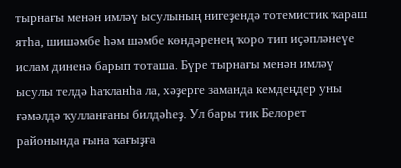тырнағы менән имләү ысулының нигеҙендә тотемистик ҡараш ятһа, шишәмбе һәм шәмбе көндәренең ҡоро тип иҫәпләнеүе ислам диненә барып тоташа. Бүре тырнағы менән имләү ысулы телдә һаҡланһа ла, хәҙерге заманда кемдеңдер уны ғәмәлдә ҡулланғаны билдәһеҙ. Ул бары тик Белорет районында ғына ҡағыҙға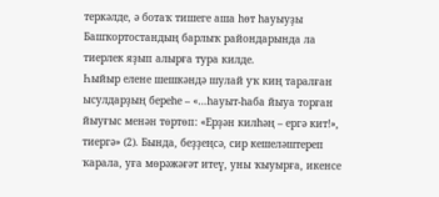теркәлде, ә ботаҡ тишеге аша һөт һауыуҙы Башҡортостандың барлыҡ райондарында ла тиерлек яҙып алырға тура килде.
Һыйыр елене шешкәндә шулай уҡ киң таралған ысулдарҙың береһе – «…һауыт-һаба йыуа торған йыуғыс менән төртөп: «Ерҙән килһәң – ергә кит!», тиергә» (2). Бында, беҙҙеңсә, сир кешеләштереп ҡарала, уға мөрәжәғәт итеү, уны ҡыуырға, икенсе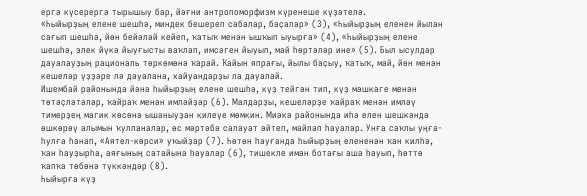ергә күсерергә тырышыу бар, йәғни антропоморфизм күренеше күҙәтелә.
«Һыйырҙың елене шешһә, миндек бешереп сабалар, баҫалар» (3), «Һыйырҙың еленен йылан сағып шешһә, йөн бейәләй кейеп, ҡатыҡ менән ышҡып ыуырға» (4), «Һыйырҙың елене шешһә, элек йүкә йыуғысты ваҡлап, имсәген йыуып, май һөртәләр ине» (5). Был ысулдар дауалауҙың рациональ төркөмөнә ҡарай. Ҡайын япрағы, йылы баҫыу, ҡатыҡ, май, йөн менән кешеләр үҙҙәре лә дауалана, хайуандарҙы ла дауалай.
Ишембай районында йәнә һыйырҙың елене шешһә, күҙ тейгән тип, күҙ мәшкәге менән төтәҫләтәләр, ҡайраҡ менән имләйҙәр (6). Малдарҙы, кешеләрҙе ҡайраҡ менән имләү тимерҙең магик көсөнә ышаныуҙан килеүе мөмкин. Миәкә районында иһә елен шешкәндә өшкөрөү алымын ҡулланалар, өс мәртәбә салауат әйтеп, майлап һауалар. Унға саҡлы уңға-һулға һанап, «Аятел-көрси» уҡыйҙар (7). Һөтөн һауғанда һыйырҙың елененән ҡан килһә, ҡан һауҙырһа, аяғының сатайына һауалар (6), тишекле имән ботағы аша һауып, һөттө ҡапҡа төбөнә түккәндәр (8).
Һыйырға күҙ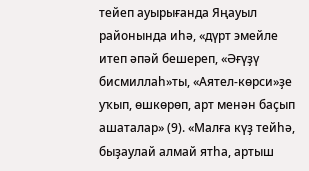тейеп ауырығанда Яңауыл районында иһә, «дүрт эмейле итеп әпәй бешереп, «Әғүҙү бисмиллаһ»ты, «Аятел-көрси»ҙе уҡып, өшкөрөп, арт менән баҫып ашаталар» (9). «Малға күҙ тейһә, быҙаулай алмай ятһа, артыш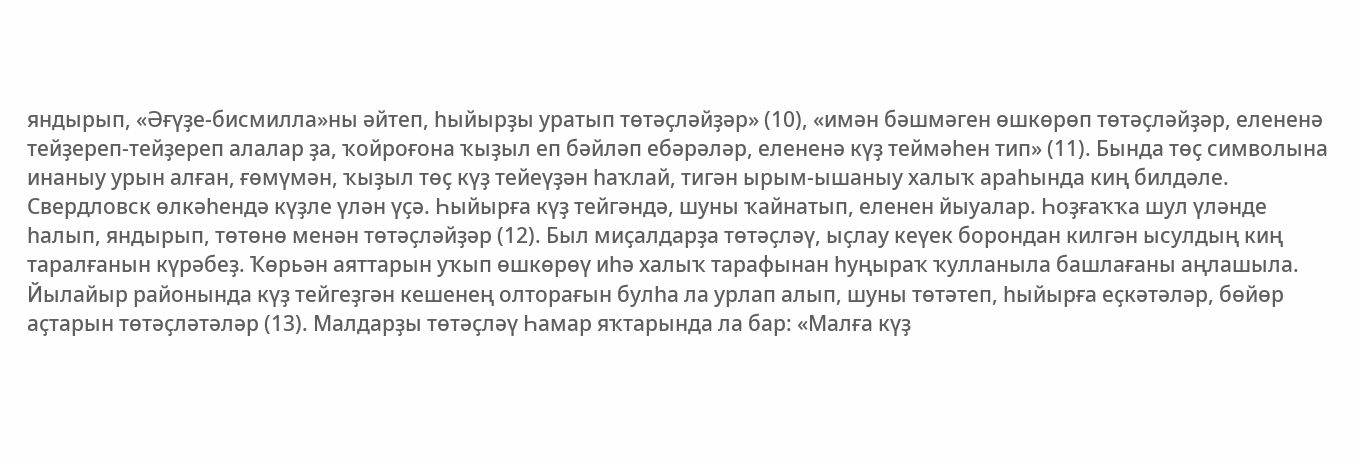яндырып, «Әғүҙе-бисмилла»ны әйтеп, һыйырҙы уратып төтәҫләйҙәр» (10), «имән бәшмәген өшкөрөп төтәҫләйҙәр, елененә тейҙереп-тейҙереп алалар ҙа, ҡойроғона ҡыҙыл еп бәйләп ебәрәләр, елененә күҙ теймәһен тип» (11). Бында төҫ символына инаныу урын алған, ғөмүмән, ҡыҙыл төҫ күҙ тейеүҙән һаҡлай, тигән ырым-ышаныу халыҡ араһында киң билдәле.
Свердловск өлкәһендә күҙле үлән үҫә. Һыйырға күҙ тейгәндә, шуны ҡайнатып, еленен йыуалар. Һоҙғаҡҡа шул үләнде һалып, яндырып, төтөнө менән төтәҫләйҙәр (12). Был миҫалдарҙа төтәҫләү, ыҫлау кеүек борондан килгән ысулдың киң таралғанын күрәбеҙ. Ҡөрьән аяттарын уҡып өшкөрөү иһә халыҡ тарафынан һуңыраҡ ҡулланыла башлағаны аңлашыла. Йылайыр районында күҙ тейгеҙгән кешенең олторағын булһа ла урлап алып, шуны төтәтеп, һыйырға еҫкәтәләр, бөйөр аҫтарын төтәҫләтәләр (13). Малдарҙы төтәҫләү Һамар яҡтарында ла бар: «Малға күҙ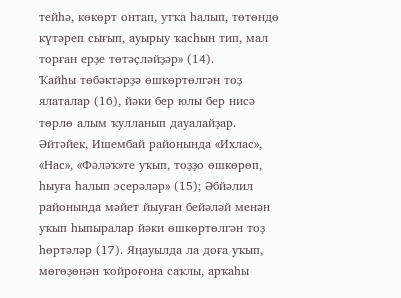тейһә, көкөрт онтап, утҡа һалып, төтөндө күтәреп сығып, ауырыу ҡасһын тип, мал торған ерҙе төтәҫләйҙәр» (14).
Ҡайһы төбәктәрҙә өшкөртөлгән тоҙ ялаталар (16), йәки бер юлы бер нисә төрлө алым ҡулланып дауалайҙар. Әйтәйек, Ишембай районында «Ихлас», «Нас», «Фәләҡ»те уҡып, тоҙҙо өшкөрөп, һыуға һалып эсерәләр» (15); Әбйәлил районында мәйет йыуған бейәләй менән уҡып һыпыралар йәки өшкөртөлгән тоҙ һөртәләр (17). Яңауылда ла доға уҡып, мөгөҙөнән ҡойроғона саҡлы, арҡаһы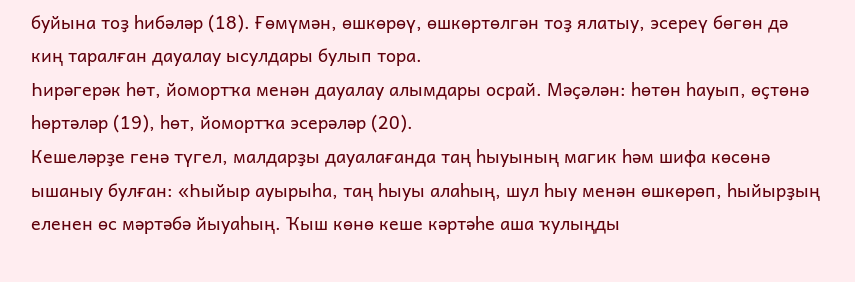буйына тоҙ һибәләр (18). Ғөмүмән, өшкөрөү, өшкөртөлгән тоҙ ялатыу, эсереү бөгөн дә киң таралған дауалау ысулдары булып тора.
Һирәгерәк һөт, йомортҡа менән дауалау алымдары осрай. Мәҫәлән: һөтөн һауып, өҫтөнә һөртәләр (19), һөт, йомортҡа эсерәләр (20).
Кешеләрҙе генә түгел, малдарҙы дауалағанда таң һыуының магик һәм шифа көсөнә ышаныу булған: «Һыйыр ауырыһа, таң һыуы алаһың, шул һыу менән өшкөрөп, һыйырҙың еленен өс мәртәбә йыуаһың. Ҡыш көнө кеше кәртәһе аша ҡулыңды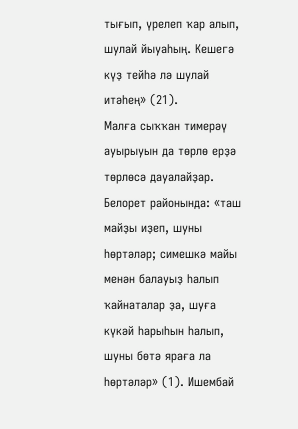тығып, үрелеп ҡар алып, шулай йыуаһың. Кешегә күҙ тейһә лә шулай итәһең» (21).
Малға сыҡҡан тимерәү ауырыуын да төрлө ерҙә төрлөсә дауалайҙар. Белорет районында: «таш майҙы иҙеп, шуны һөртәләр; симешкә майы менән балауыҙ һалып ҡайнаталар ҙа, шуға күкәй һарыһын һалып, шуны бөтә яраға ла һөртәләр» (1). Ишембай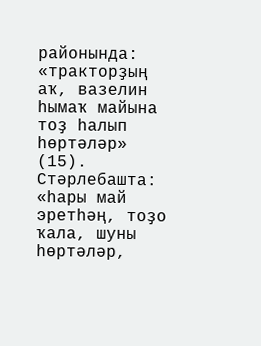районында: «тракторҙың аҡ, вазелин һымаҡ майына тоҙ һалып һөртәләр» (15). Стәрлебашта: «һары май эретһәң, тоҙо ҡала, шуны һөртәләр,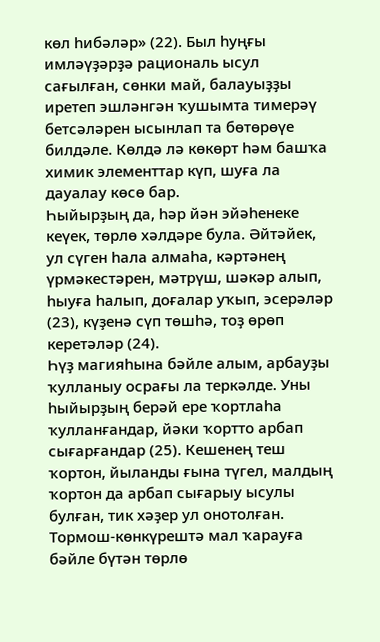көл һибәләр» (22). Был һуңғы имләүҙәрҙә рациональ ысул сағылған, сөнки май, балауыҙҙы иретеп эшләнгән ҡушымта тимерәү бетсәләрен ысынлап та бөтөрөүе билдәле. Көлдә лә көкөрт һәм башҡа химик элементтар күп, шуға ла дауалау көсө бар.
Һыйырҙың да, һәр йән эйәһенеке кеүек, төрлө хәлдәре була. Әйтәйек, ул сүген һала алмаһа, кәртәнең үрмәкестәрен, мәтрүш, шәкәр алып, һыуға һалып, доғалар уҡып, эсерәләр (23), күҙенә сүп төшһә, тоҙ өрөп керетәләр (24).
Һүҙ магияһына бәйле алым, арбауҙы ҡулланыу осрағы ла теркәлде. Уны һыйырҙың берәй ере ҡортлаһа ҡулланғандар, йәки ҡортто арбап сығарғандар (25). Кешенең теш ҡортон, йыланды ғына түгел, малдың ҡортон да арбап сығарыу ысулы булған, тик хәҙер ул онотолған.
Тормош-көнкүрештә мал ҡарауға бәйле бүтән төрлө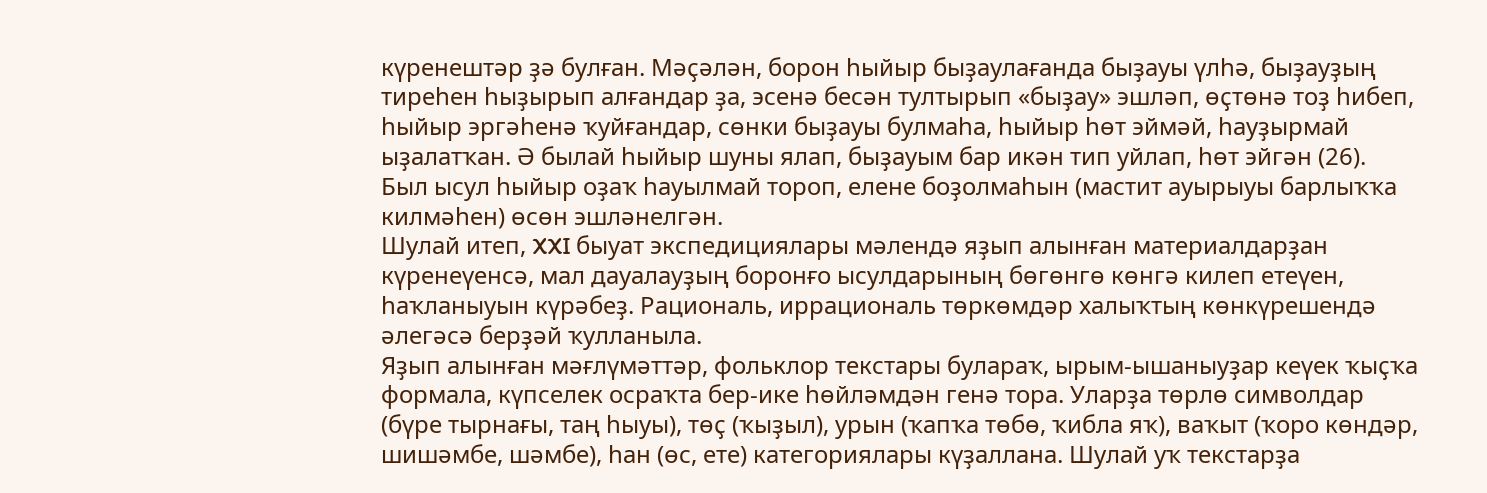күренештәр ҙә булған. Мәҫәлән, борон һыйыр быҙаулағанда быҙауы үлһә, быҙауҙың тиреһен һыҙырып алғандар ҙа, эсенә бесән тултырып «быҙау» эшләп, өҫтөнә тоҙ һибеп, һыйыр эргәһенә ҡуйғандар, сөнки быҙауы булмаһа, һыйыр һөт эймәй, һауҙырмай ыҙалатҡан. Ә былай һыйыр шуны ялап, быҙауым бар икән тип уйлап, һөт эйгән (26). Был ысул һыйыр оҙаҡ һауылмай тороп, елене боҙолмаһын (мастит ауырыуы барлыҡҡа килмәһен) өсөн эшләнелгән.
Шулай итеп, XXI быуат экспедициялары мәлендә яҙып алынған материалдарҙан күренеүенсә, мал дауалауҙың боронғо ысулдарының бөгөнгө көнгә килеп етеүен, һаҡланыуын күрәбеҙ. Рациональ, иррациональ төркөмдәр халыҡтың көнкүрешендә әлегәсә берҙәй ҡулланыла.
Яҙып алынған мәғлүмәттәр, фольклор текстары булараҡ, ырым-ышаныуҙар кеүек ҡыҫҡа формала, күпселек осраҡта бер-ике һөйләмдән генә тора. Уларҙа төрлө символдар (бүре тырнағы, таң һыуы), төҫ (ҡыҙыл), урын (ҡапҡа төбө, ҡибла яҡ), ваҡыт (ҡоро көндәр, шишәмбе, шәмбе), һан (өс, ете) категориялары күҙаллана. Шулай уҡ текстарҙа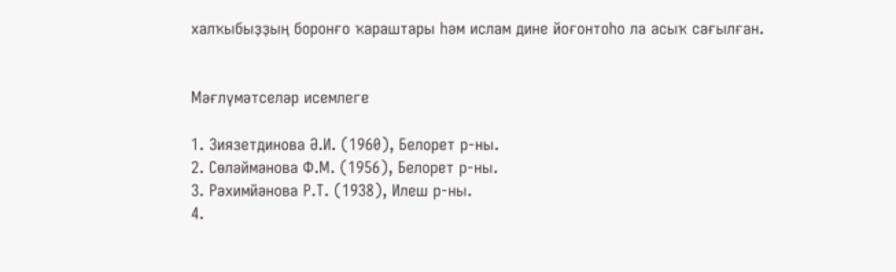халҡыбыҙҙың боронғо ҡараштары һәм ислам дине йоғонтоһо ла асыҡ сағылған.


Мәғлүмәтселәр исемлеге

1. Зиязетдинова Ә.И. (1960), Белорет р-ны.
2. Сөләймәнова Ф.М. (1956), Белорет р-ны.
3. Рәхимйәнова Р.Т. (1938), Илеш р-ны.
4.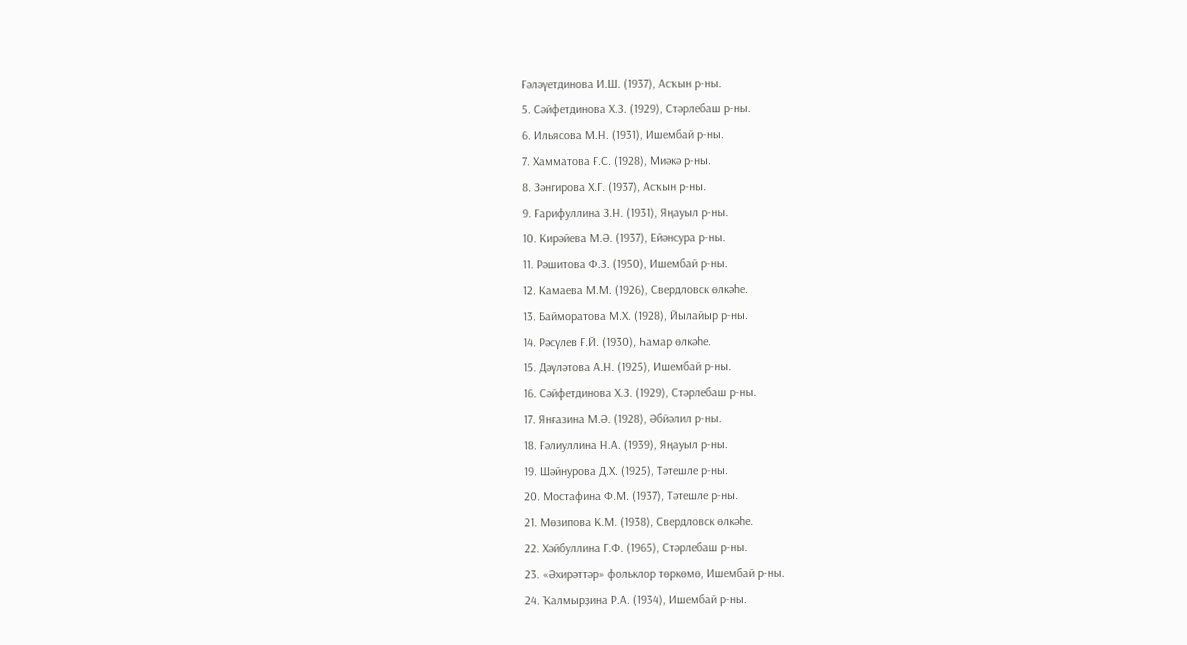Ғәләүетдинова И.Ш. (1937), Асҡын р-ны.
5. Сәйфетдинова Х.З. (1929), Стәрлебаш р-ны.
6. Ильясова М.Н. (1931), Ишембай р-ны.
7. Хамматова Ғ.С. (1928), Миәкә р-ны.
8. Зәнгирова Х.Г. (1937), Асҡын р-ны.
9. Ғарифуллина З.Н. (1931), Яңауыл р-ны.
10. Кирәйева М.Ә. (1937), Ейәнсура р-ны.
11. Рәшитова Ф.З. (1950), Ишембай р-ны.
12. Камаева М.М. (1926), Свердловск өлкәһе.
13. Байморатова М.Х. (1928), Йылайыр р-ны.
14. Рәсүлев Ғ.Й. (1930), Һамар өлкәһе.
15. Дәүләтова А.Н. (1925), Ишембай р-ны.
16. Сәйфетдинова Х.З. (1929), Стәрлебаш р-ны.
17. Янғазина М.Ә. (1928), Әбйәлил р-ны.
18. Ғәлиуллина Н.А. (1939), Яңауыл р-ны.
19. Шәйнурова Д.Х. (1925), Тәтешле р-ны.
20. Мостафина Ф.М. (1937), Тәтешле р-ны.
21. Мөзипова К.М. (1938), Свердловск өлкәһе.
22. Хәйбуллина Г.Ф. (1965), Стәрлебаш р-ны.
23. «Әхирәттәр» фольклор төркөмө, Ишембай р-ны.
24. Ҡалмырҙина Р.А. (1934), Ишембай р-ны.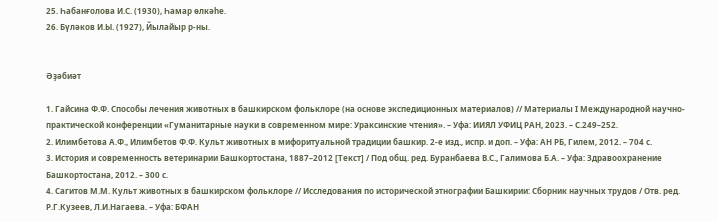25. Һабанғолова И.С. (1930), Һамар өлкәһе.
26. Бүләков И.Ы. (1927), Йылайыр р-ны.


Әҙәбиәт

1. Гайсина Ф.Ф. Способы лечения животных в башкирском фольклоре (на основе экспедиционных материалов) // Материалы I Международной научно-практической конференции «Гуманитарные науки в современном мире: Ураксинские чтения». – Уфа: ИИЯЛ УФИЦ РАН, 2023. – С.249–252.
2. Илимбетова А.Ф., Илимбетов Ф.Ф. Культ животных в мифоритуальной традиции башкир. 2-е изд., испр. и доп. – Уфа: АН РБ, Гилем, 2012. – 704 с.
3. История и современность ветеринарии Башкортостана, 1887–2012 [Текст] / Под общ. ред. Буранбаева В.С., Галимова Б.А. – Уфа: Здравоохранение Башкортостана, 2012. – 300 с.
4. Сагитов М.М. Культ животных в башкирском фольклоре // Исследования по исторической этнографии Башкирии: Сборник научных трудов / Отв. ред. Р.Г.Кузеев, Л.И.Нагаева. – Уфа: БФАН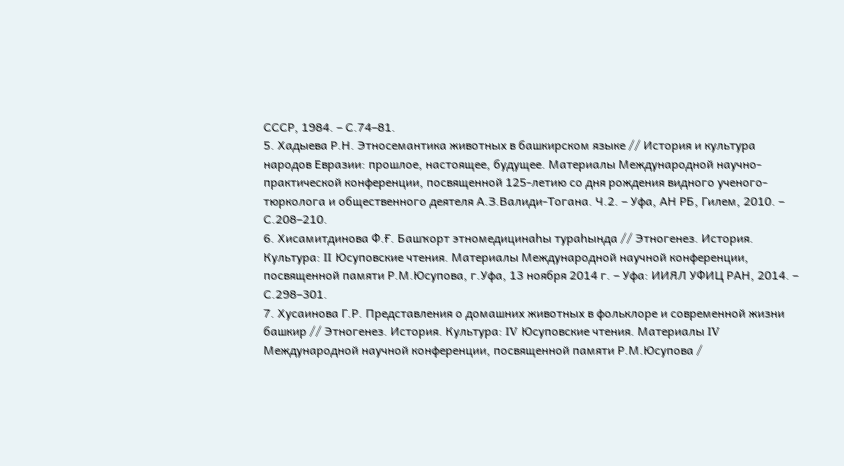СССР, 1984. – С.74–81.
5. Хадыева Р.Н. Этносемантика животных в башкирском языке // История и культура народов Евразии: прошлое, настоящее, будущее. Материалы Международной научно-практической конференции, посвященной 125-летию со дня рождения видного ученого-тюрколога и общественного деятеля А.З.Валиди-Тогана. Ч.2. – Уфа, АН РБ, Гилем, 2010. – С.208–210.
6. Хисамитдинова Ф.Ғ. Башҡорт этномедицинаһы тураһында // Этногенез. История. Культура: II Юсуповские чтения. Материалы Международной научной конференции, посвященной памяти Р.М.Юсупова, г.Уфа, 13 ноября 2014 г. – Уфа: ИИЯЛ УФИЦ РАН, 2014. – С.298–301.
7. Хусаинова Г.Р. Представления о домашних животных в фольклоре и современной жизни башкир // Этногенез. История. Культура: IV Юсуповские чтения. Материалы IV Международной научной конференции, посвященной памяти Р.М.Юсупова /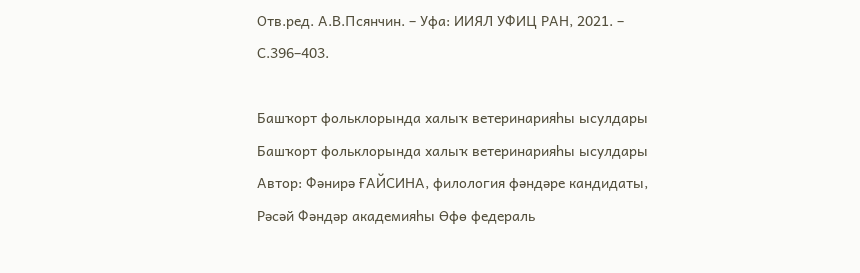Отв.ред. А.В.Псянчин. – Уфа: ИИЯЛ УФИЦ РАН, 2021. – С.396–403.

Башҡорт фольклорында халыҡ ветеринарияһы ысулдары
Башҡорт фольклорында халыҡ ветеринарияһы ысулдары
Автор: Фәнирә ҒАЙСИНА, филология фәндәре кандидаты, Рәсәй Фәндәр академияһы Өфө федераль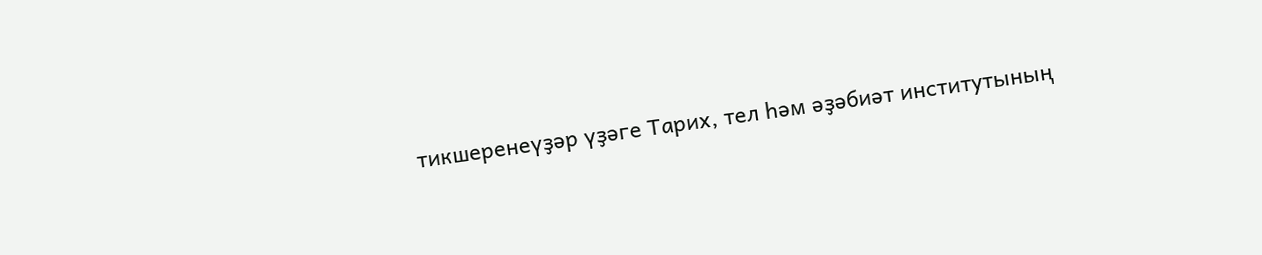тикшеренеүҙәр үҙәге Тарих, тел һәм әҙәбиәт институтының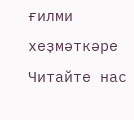ғилми хеҙмәткәре
Читайте нас